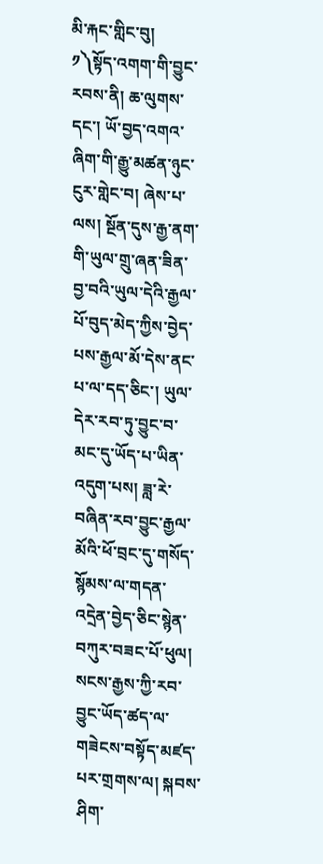མི་རྐང་གླིང་བུ།
༡༽སྟོད་འགག་གི་བྱུང་རབས་ནི། ཆ་ལུགས་དང་། ཡོ་བྱད་འགའ་ཞིག་གི་རྒྱུ་མཚན་ཉུང་ངུར་གླེང་བ། ཞེས་པ་ལས། སྔོན་དུས་རྒྱ་ནག་གི་ཡུལ་གྲུ་ཞན་ཟིན་བྱ་བའི་ཡུལ་དེའི་རྒྱལ་པོ་བུད་མེད་ཀྱིས་བྱེད་པས་རྒྱལ་མོ་དེས་ནང་པ་ལ་དད་ཅིང་། ཡུལ་དེར་རབ་ཏུ་བྱུང་བ་མང་དུ་ཡོད་པ་ཡིན་འདུག་པས། ཟླ་རེ་བཞིན་རབ་བྱུང་རྒྱལ་མོའི་ཕོ་བྲང་དུ་གསོད་སྙོམས་ལ་གདན་འདྲེན་བྱེད་ཅིང་སྙེན་བཀུར་བཟང་པོ་ཕུལ། སངས་རྒྱས་ཀྱི་རབ་བྱུང་ཡོད་ཚད་ལ་གཟེངས་བསྟོད་མཛད་པར་གྲགས་ལ། སྐབས་ཤིག་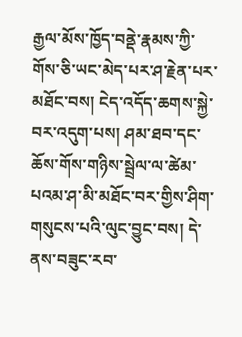རྒྱལ་མོས་ཁྱོད་བནྡེ་རྣམས་ཀྱི་གོས་ཅི་ཡང་མེད་པར་ཤ་རྗེན་པར་མཐོང་བས། ངེད་འདོད་ཆགས་སྐྱེ་བར་འདུག་པས། ཤམ་ཐབ་དང་ཆོས་གོས་གཉིས་སྦྲེལ་ལ་ཚེམ་པའམ་ཤ་མི་མཐོང་བར་གྱིས་ཤིག་གསུངས་པའི་ལུང་བྱུང་བས། དེ་ནས་བཟུང་རབ་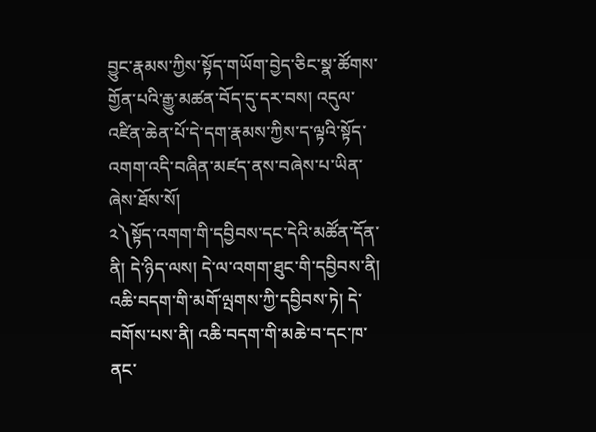བྱུང་རྣམས་ཀྱིས་སྟོད་གཡོག་བྱེད་ཅིང་སྣ་ཚོགས་གྱོན་པའི་རྒྱུ་མཚན་བོད་དུ་དར་བས། འདུལ་འཛིན་ཆེན་པོ་དེ་དག་རྣམས་ཀྱིས་ད་ལྟའི་སྟོད་འགག་འདི་བཞིན་མཛད་ནས་བཞེས་པ་ཡིན་ཞེས་ཐོས་སོ།
༢༽སྟོད་འགག་གི་དབྱིབས་དང་དེའི་མཚོན་དོན་ནི། དེ་ཉིད་ལས། དེ་ལ་འགག་ཐུང་གི་དབྱིབས་ནི། འཆི་བདག་གི་མགོ་ལྤགས་ཀྱི་དབྱིབས་ཏེ། དེ་བགོས་པས་ནི། འཆི་བདག་གི་མཆེ་བ་དང་ཁ་ནང་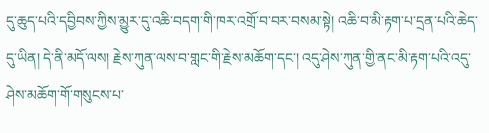དུ་ཆུད་པའི་དབྱིབས་ཀྱིས་མྱུར་དུ་འཆི་བདག་གི་ཁར་འགྲོ་བ་བར་བསམ་སྟེ། འཆི་བ་མི་རྟག་པ་དྲན་པའི་ཆེད་དུ་ཡིན། དེ་ནི་མདོ་ལས། རྗེས་ཀུན་ལས་བ་གླང་གི་རྗེས་མཆོག་དང་། འདུ་ཤེས་ཀུན་གྱི་ནང་མི་རྟག་པའི་འདུ་ཤེས་མཆོག་གོ་གསུངས་པ་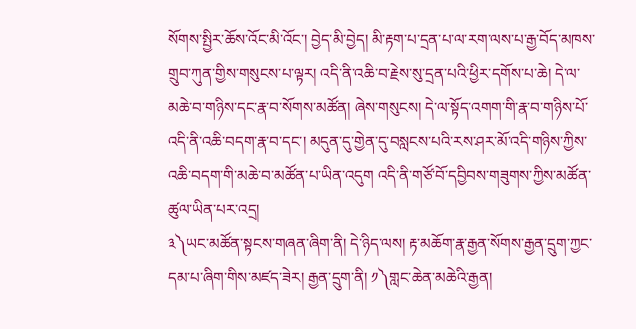སོགས་སྤྱིར་ཆོས་འོང་མི་འོང་། བྱེད་མི་བྱེད། མི་རྟག་པ་དྲན་པ་ལ་རག་ལས་པ་རྒྱ་བོད་མཁས་གྲུབ་ཀུན་གྱིས་གསུངས་པ་ལྟར། འདི་ནི་འཆི་བ་རྗེས་སུ་དྲན་པའི་ཕྱིར་དགོས་པ་ཆེ། དེ་ལ་མཆེ་བ་གཉིས་དང་རྣ་བ་སོགས་མཚོན། ཞེས་གསུངས། དེ་ལ་སྟོད་འགག་གི་རྣ་བ་གཉིས་པོ་འདི་ནི་འཆི་བདག་རྣ་བ་དང་། མདུན་དུ་གྱེན་དུ་བསླངས་པའི་རས་ཤར་མོ་འདི་གཉིས་ཀྱིས་འཆི་བདག་གི་མཆེ་བ་མཚོན་པ་ཡིན་འདུག འདི་ནི་གཙོ་བོ་དབྱིབས་གཟུགས་ཀྱིས་མཚོན་ཚུལ་ཡིན་པར་འདྲ།
༣༽ཡང་མཚོན་སྟངས་གཞན་ཞིག་ནི། དེ་ཉིད་ལས། རྟ་མཆོག་རྣ་རྒྱན་སོགས་རྒྱན་དྲུག་ཀྱང་དམ་པ་ཞིག་གིས་མཛད་ཟེར། རྒྱན་དྲུག་ནི། ༡༽གླང་ཆེན་མཆེའི་རྒྱན།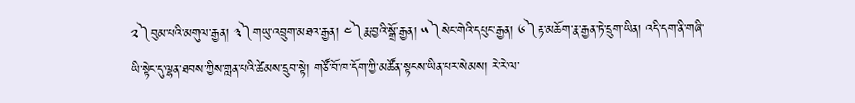༢༽བུམ་པའི་མགུལ་རྒྱན། ༣༽གཡུ་འབྲུག་མཐའ་རྒྱན། ༤༽རྨ་བྱའི་སྒྲོ་རྒྱན། ༥༽སེང་གེའི་དཔུང་རྒྱན། ༦༽རྟ་མཆོག་རྣ་རྒྱན་ཏེ་དྲུག་ཡིན། འདི་དག་ནི་གཞི་ཡི་སྟེང་དུ་ལྷན་ཐབས་ཀྱིས་གླན་པའི་ཚེམས་དྲུབ་སྟེ། གཙོ་བོ་ཁ་དོག་ཀྱི་མཚོན་སྟངས་ཡིན་པར་སེམས། རེ་རེ་ལ་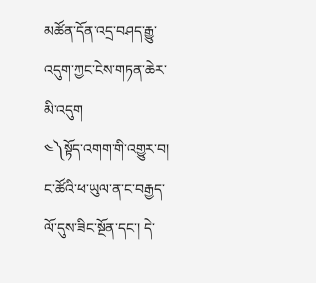མཚོན་དོན་འདྲ་བཤད་རྒྱུ་འདུག་ཀྱང་ངེས་གཏན་ཆེར་མི་འདུག
༤༽སྟོད་འགག་གི་འགྱུར་བ། ང་ཚོའི་ཕ་ཡུལ་ན་ང་བརྒྱད་ལོ་དུས་ཟིང་སྔོན་དང་། དེ་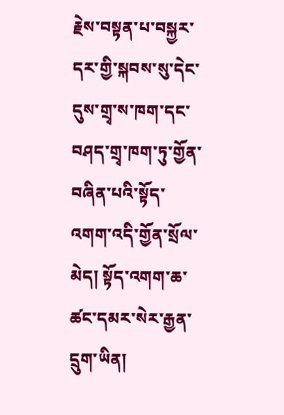རྗེས་བསྟན་པ་བསྐྱར་དར་གྱི་སྐབས་སུ་དེང་དུས་གྲྭ་ས་ཁག་དང་བཤད་གྲྭ་ཁག་ཏུ་གྱོན་བཞིན་པའི་སྟོད་འགག་འདི་གྱོན་སྲོལ་མེད། སྟོད་འགག་ཆ་ཚང་དམར་སེར་རྒྱན་དྲུག་ཡིན།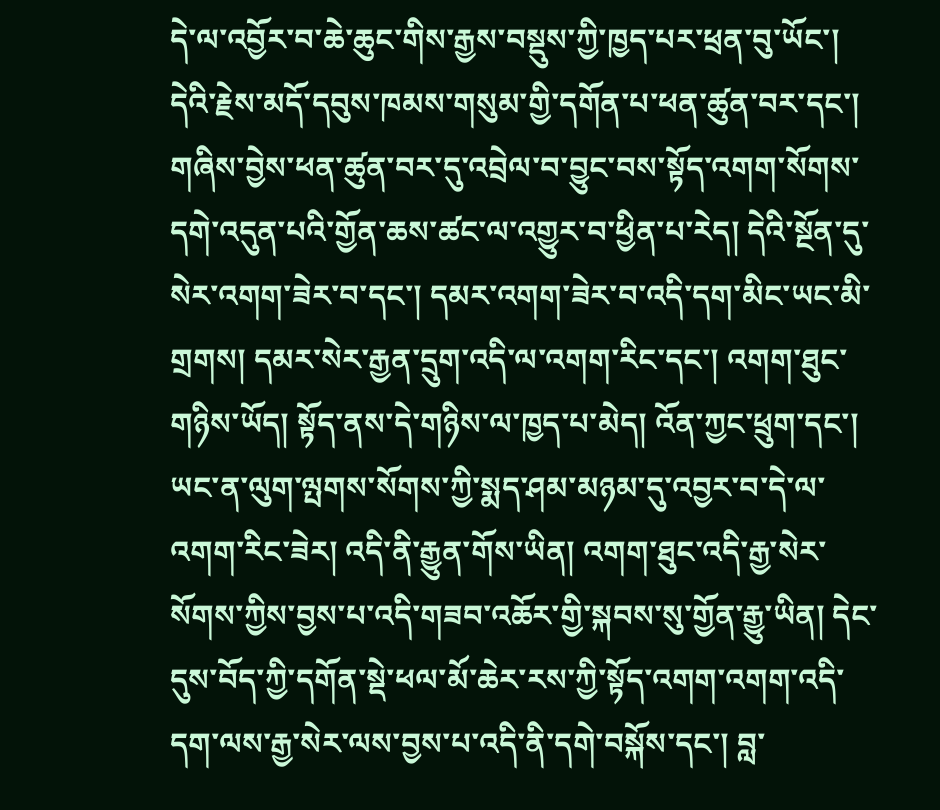དེ་ལ་འབྱོར་བ་ཆེ་ཆུང་གིས་རྒྱས་བསྡུས་ཀྱི་ཁྱད་པར་ཕྲན་བུ་ཡོང་། དེའི་རྗེས་མདོ་དབུས་ཁམས་གསུམ་གྱི་དགོན་པ་ཕན་ཚུན་བར་དང་། གཞིས་བྱེས་ཕན་ཚུན་བར་དུ་འབྲེལ་བ་བྱུང་བས་སྟོད་འགག་སོགས་དགེ་འདུན་པའི་གྱོན་ཆས་ཚང་ལ་འགྱུར་བ་ཕྱིན་པ་རེད། དེའི་སྔོན་དུ་སེར་འགག་ཟེར་བ་དང་། དམར་འགག་ཟེར་བ་འདི་དག་མིང་ཡང་མི་གྲགས། དམར་སེར་རྒྱན་དྲུག་འདི་ལ་འགག་རིང་དང་། འགག་ཐུང་གཉིས་ཡོད། སྟོད་ནས་དེ་གཉིས་ལ་ཁྱད་པ་མེད། འོན་ཀྱང་ཕྲུག་དང་། ཡང་ན་ལུག་ལྤགས་སོགས་ཀྱི་སྨད་ཤམ་མཉམ་དུ་འབྱར་བ་དེ་ལ་འགག་རིང་ཟེར། འདི་ནི་རྒྱུན་གོས་ཡིན། འགག་ཐུང་འདི་རྒྱ་སེར་སོགས་ཀྱིས་བྱས་པ་འདི་གཟབ་འཆོར་གྱི་སྐབས་སུ་གྱོན་རྒྱུ་ཡིན། དེང་དུས་བོད་ཀྱི་དགོན་སྡེ་ཕལ་མོ་ཆེར་རས་ཀྱི་སྟོད་འགག་འགག་འདི་དག་ལས་རྒྱ་སེར་ལས་བྱས་པ་འདི་ནི་དགེ་བསྐོས་དང་། བླ་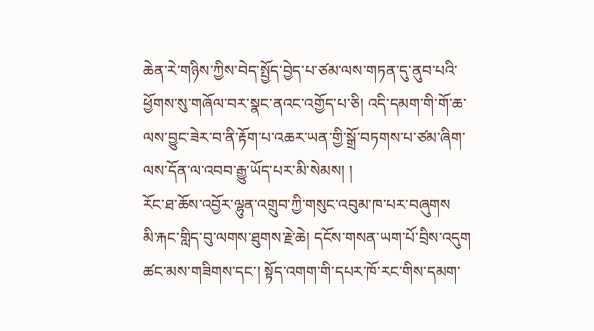ཆེན་རེ་གཉིས་ཀྱིས་བེད་སྤྱོད་བྱེད་པ་ཙམ་ལས་གཏན་དུ་ནུབ་པའི་ཕྱོགས་སུ་གཞོལ་བར་སྣང་ནའང་འགྱོད་པ་ཅི། འདི་དམག་གི་གོ་ཆ་ལས་བྱུང་ཟེར་བ་ནི་རྟོག་པ་འཆར་ཡན་གྱི་སྒྲོ་བཏགས་པ་ཙམ་ཞིག་ལས་དོན་ལ་འབབ་རྒྱུ་ཡོད་པར་མི་སེམས། །
རོང་ཐ་ཆོས་འབྱོར་ལྷུན་འགྲུབ་ཀྱི་གསུང་འབུམ་ཁ་པར་བཞུགས
མི་རྐང་གླིད་བུ་ལགས་ཐུགས་རྗེ་ཆེ། དངོས་གསན་ཡག་པོ་བྲིས་འདུག
ཚང་མས་གཟིགས་དང་། སྟོད་འགག་གི་དཔར་ཁོ་རང་གིས་དམག་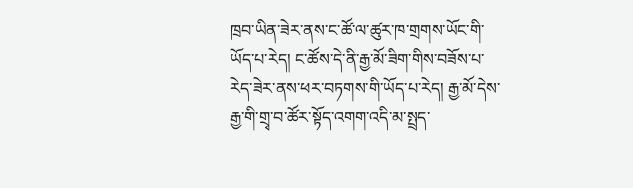ཁྲབ་ཡིན་ཟེར་ནས་ང་ཚོ་ལ་ཚུར་ཁ་གྲགས་ཡོང་གི་ཡོད་པ་རེད། ང་ཚོས་དེ་ནི་རྒྱ་མོ་ཟིག་གིས་བཟོས་པ་རེད་ཟེར་ནས་ཕར་བཏགས་གི་ཡོད་པ་རེད། རྒྱ་མོ་དེས་རྒྱ་གི་གྲྭ་བ་ཚོར་སྟོད་འགག་འདི་མ་སྤྲད་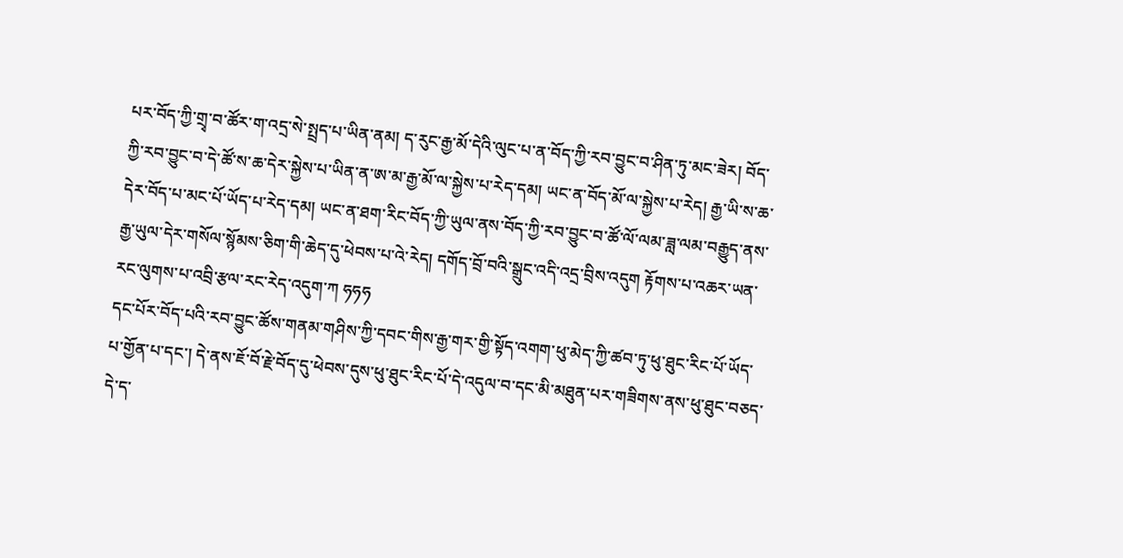པར་བོད་ཀྱི་གྲྭ་བ་ཚོར་ག་འདྲ་སེ་སྤྲད་པ་ཡིན་ནམ། ད་རུང་རྒྱ་མོ་དེའི་ལུང་པ་ན་བོད་ཀྱི་རབ་བྱུང་བ་ཤིན་ཏུ་མང་ཟེར། བོད་ཀྱི་རབ་བྱུང་བ་དེ་ཚོ་ས་ཆ་དེར་སྐྱེས་པ་ཡིན་ན་ཨ་མ་རྒྱ་མོ་ལ་སྐྱེས་པ་རེད་དམ། ཡང་ན་བོད་མོ་ལ་སྐྱེས་པ་རེད། རྒྱ་ཡི་ས་ཆ་དེར་བོད་པ་མང་པོ་ཡོད་པ་རེད་དམ། ཡང་ན་ཐག་རིང་བོད་ཀྱི་ཡུལ་ནས་བོད་ཀྱི་རབ་བྱུང་བ་ཚོ་ལོ་ལམ་ཟླ་ལམ་བརྒྱུད་ནས་རྒྱ་ཡུལ་དེར་གསོལ་སྙོམས་ཅིག་གི་ཆེད་དུ་ཕེབས་པ་འེ་རེད། དགོད་བྲོ་བའི་སྒྲུང་འདི་འདྲ་བྲིས་འདུག རྟོགས་པ་འཆར་ཡན་རང་ལུགས་པ་འབྲི་རྩལ་རང་རེད་འདུག་ཀ ཧཧཧ
དང་པོར་བོད་པའི་རབ་བྱུང་ཚོས་གནམ་གཤིས་ཀྱི་དབང་གིས་རྒྱ་གར་གྱི་སྟོད་འགག་ཕུ་མེད་ཀྱི་ཚབ་ཏུ་ཕུ་ཐུང་རིང་པོ་ཡོད་པ་གྱོན་པ་དང་། དེ་ནས་ཇོ་བོ་རྗེ་བོད་དུ་ཕེབས་དུས་ཕུ་ཐུང་རིང་པོ་དེ་འདུལ་བ་དང་མི་མཐུན་པར་གཟིགས་ནས་ཕུ་ཐུང་བཅད་དེ་ད་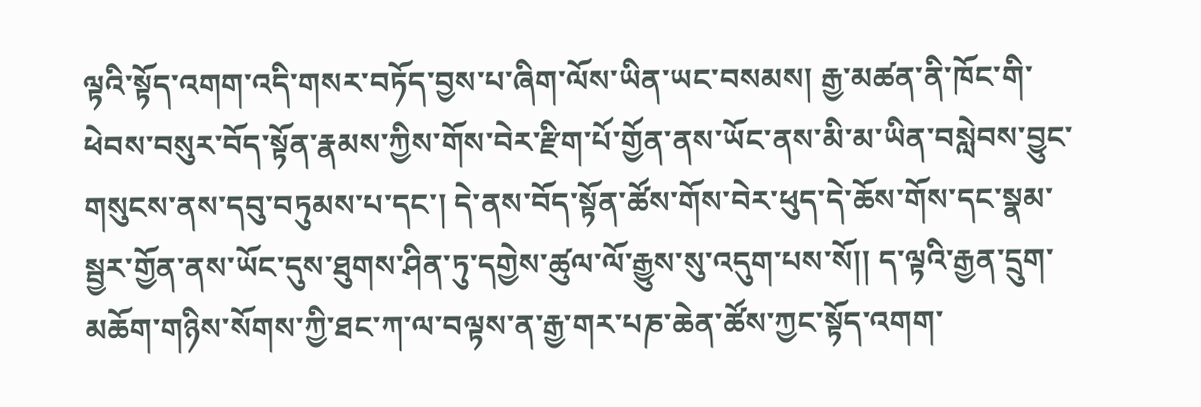ལྟའི་སྟོད་འགག་འདི་གསར་བཏོད་བྱས་པ་ཞིག་ལོས་ཡིན་ཡང་བསམས། རྒྱ་མཚན་ནི་ཁོང་གི་ཕེབས་བསུར་བོད་སྟོན་རྣམས་ཀྱིས་གོས་བེར་རྫིག་པོ་གྱོན་ནས་ཡོང་ནས་མི་མ་ཡིན་བསླེབས་བྱུང་གསུངས་ནས་དབུ་བཏུམས་པ་དང་། དེ་ནས་བོད་སྟོན་ཚོས་གོས་བེར་ཕུད་དེ་ཆོས་གོས་དང་སྣམ་སྦྱར་གྱོན་ནས་ཡོང་དུས་ཐུགས་ཤིན་ཏུ་དགྱེས་ཚུལ་ལོ་རྒྱུས་སུ་འདུག་པས་སོ།། ད་ལྟའི་རྒྱན་དྲུག་མཆོག་གཉིས་སོགས་ཀྱི་ཐང་ཀ་ལ་བལྟས་ན་རྒྱ་གར་པཎ་ཆེན་ཚོས་ཀྱང་སྟོད་འགག་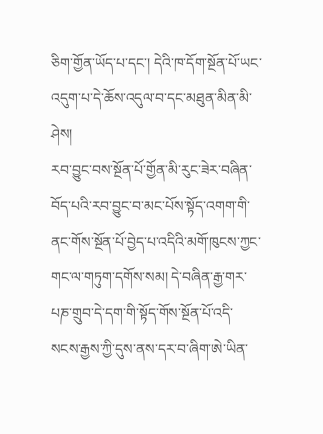ཅིག་གྱོན་ཡོད་པ་དང་། དེའི་ཁ་དོག་སྔོན་པོ་ཡང་འདུག་པ་དེ་ཆོས་འདུལ་བ་དང་མཐུན་མིན་མི་ཤེས།
རབ་བྱུང་བས་སྔོན་པོ་གྱོན་མི་རུང་ཟེར་བཞིན་བོད་པའི་རབ་བྱུང་བ་མང་པོས་སྟོད་འགག་གི་ནང་གོས་སྔོན་པོ་བྱེད་པ་འདིའི་མགོ་ཁུངས་ཀྱང་གང་ལ་གཏུག་དགོས་སམ། དེ་བཞིན་རྒྱ་གར་པཎ་གྲུབ་དེ་དག་གི་སྟོད་གོས་སྔོན་པོ་འདི་སངས་རྒྱས་ཀྱི་དུས་ནས་དར་བ་ཞིག་ཨེ་ཡིན་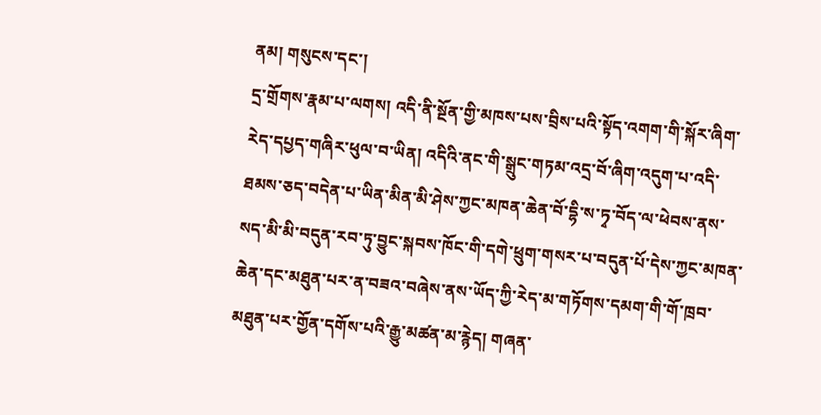ནམ། གསུངས་དང་།
དྲ་གྲོགས་རྣམ་པ་ལགས། འདི་ནི་སྔོན་གྱི་མཁས་པས་བྲིས་པའི་སྟོད་འགག་གི་སྐོར་ཞིག་རེད་དཔྱད་གཞིར་ཕུལ་བ་ཡིན། འདིའི་ནང་གི་སྒྲུང་གཏམ་འདྲ་བོ་ཞིག་འདུག་པ་འདི་ཐམས་ཅད་བདེན་པ་ཡིན་མིན་མི་ཤེས་ཀྱང་མཁན་ཆེན་བོ་དྷི་ས་ཏྭ་བོད་ལ་ཕེབས་ནས་སད་མི་མི་བདུན་རབ་ཏུ་བྱུང་སྐབས་ཁོང་གི་དགེ་ཕྲུག་གསར་པ་བདུན་པོ་དེས་ཀྱང་མཁན་ཆེན་དང་མཐུན་པར་ན་བཟའ་བཞེས་ནས་ཡོད་ཀྱི་རེད་མ་གཏོགས་དམག་གི་གོ་ཁྲབ་མཐུན་པར་གྱོན་དགོས་པའི་རྒྱུ་མཚན་མ་རྙེད། གཞན་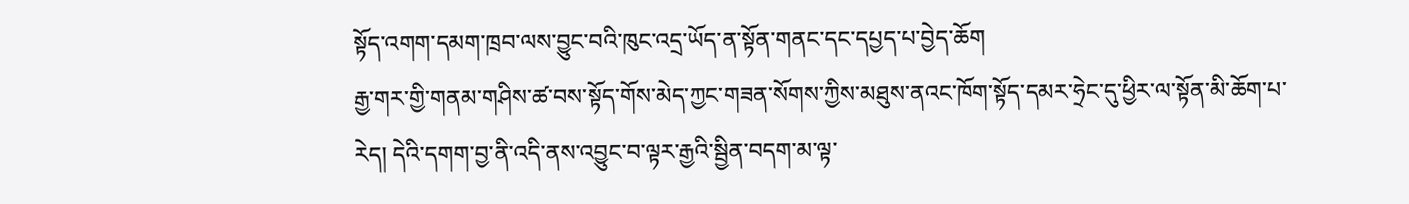སྟོད་འགག་དམག་ཁྲབ་ལས་བྱུང་བའི་ཁུང་འདྲ་ཡོད་ན་སྟོན་གནང་དང་དཔྱད་པ་བྱེད་ཆོག
རྒྱ་གར་གྱི་གནམ་གཤིས་ཚ་བས་སྟོད་གོས་མེད་ཀྱང་གཟན་སོགས་ཀྱིས་མཐུས་ནའང་ཁོག་སྟོད་དམར་ཧྲེང་དུ་ཕྱིར་ལ་སྟོན་མི་ཆོག་པ་རེད། དེའི་དགག་བྱ་ནི་འདི་ནས་འབྱུང་བ་ལྟར་རྒྱའི་སྦྱིན་བདག་མ་ལྟ་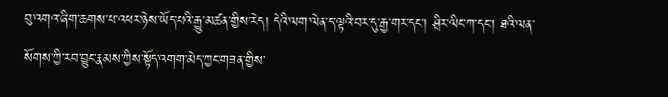བུ་འགའ་ཞིག་ཆགས་པ་འཕར་ཉེས་ཡོད་པའི་རྒྱུ་མཚན་གྱིས་རེད། དེའི་ལག་ལེན་ད་ལྟའི་བར་དུ་རྒྱ་གར་དང་། ཤྲིར་ལིང་ཀ་དང་། ཐའི་ལན་སོགས་ཀྱི་རབ་བྱུང་རྣམས་ཀྱིས་སྟོད་འགག་མེད་ཀྱང་གཟན་གྱིས་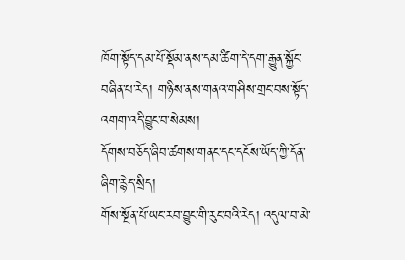ཁོག་སྟོད་དམ་པོ་སྡོམ་ནས་དམ་ཚིག་དེ་དག་རྒྱུན་སྐྱོང་བཞིན་པ་རེད། གཉིས་ནས་གནའ་གཤིས་གྲང་བས་སྟོད་འགག་འདི་བྱུང་བ་སེམས།
དོགས་བཅོད་ཞིབ་ཚགས་གནང་དང་དངོས་ཡོད་ཀྱི་དོན་ཞིག་རྙེད་སྲིད།
གོས་སྔོན་པོ་ཡང་རབ་བྱུང་གི་རུང་བའི་རེད། འདུལ་བ་མེ་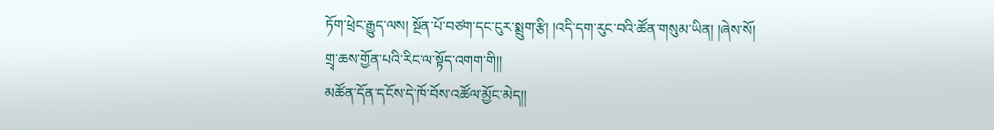ཏོག་ཕྲེང་རྒྱུད་ལས། སྔོན་པོ་བཙག་དང་ངུར་སྨྲུག་རྩི། །འདི་དག་རུང་བའི་ཚོན་གསུམ་ཡིན། །ཞེས་སོ།
གྲྭ་ཆས་གྱོན་པའི་རིང་ལ་སྟོད་འགག་གི།།
མཚོན་དོན་དངོས་དེ་ཁོ་བོས་འཚོལ་མྱོང་མེད།།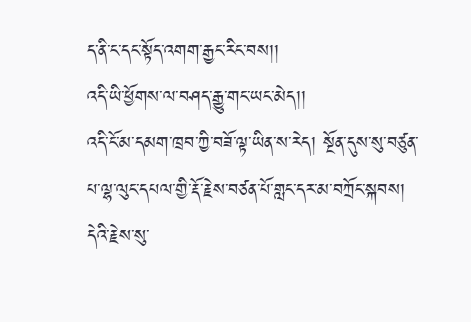ད་ནི་ང་དང་སྟོད་འགག་རྒྱང་རིང་བས།།
འདི་ཡི་ཕྱོགས་ལ་བཤད་རྒྱུ་གང་ཡང་མེད།།
འདི་ངོ་མ་དམག་ཁྲབ་ཀྱི་བཟོ་ལྟ་ཡིན་ས་རེད། སྔོན་དུས་སུ་བཙུན་པ་ལྷ་ལུང་དཔལ་གྱི་རྡོ་རྗེས་བཙན་པོ་གླང་དར་མ་བཀྲོང་སྐབས། དེའི་རྗེས་སུ་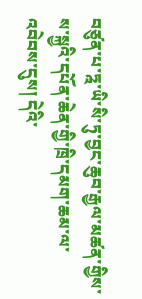བཙུན་པ་ཏྰ་ཡི་སི་ཏུ་བྱང་ཆུབ་རྒྱལ་མཚན་གྱིས་ས་སྐྱའི་དཔོན་ཆེན་གྱི་ཁྲི་དམག་ཆམ་ལ་འབེབས་དུས། དེའི་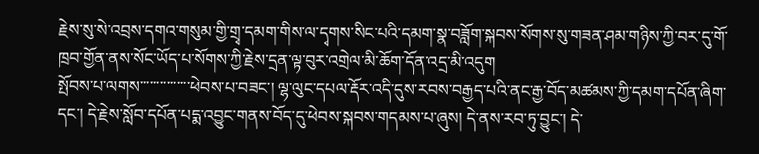རྗེས་སུ་སེ་འབྲས་དགའ་གསུམ་གྱི་གྲྭ་དམག་གིས་ལ་དྭགས་སིང་པའི་དམག་སྣ་བཟློག་སྐབས་སོགས་སུ་གཟན་ཤམ་གཉིས་ཀྱི་བར་དུ་གོ་ཁྲབ་གྱོན་ནས་སོང་ཡོད་པ་སོགས་ཀྱི་རྗེས་དྲན་ལྟ་བུར་འགྲེལ་མི་ཆོག་དོན་འདྲ་མི་འདུག
སྤོབས་པ་ལགས་་་་་་་་་་་་་་་ཕེབས་པ་བཟང་། ལྷ་ལུང་དཔལ་རྡོར་འདི་དུས་རབས་བརྒྱད་པའི་ནང་རྒྱ་བོད་མཚམས་ཀྱི་དམག་དཔོན་ཞིག་དང་། དེ་རྗེས་སློབ་དཔོན་པདྨ་འབྱུང་གནས་བོད་དུ་ཕེབས་སྐབས་གདམས་པ་ཞུས། དེ་ནས་རབ་ཏུ་བྱུང་། དེ་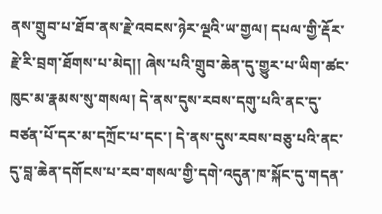ནས་གྲུབ་པ་ཐོབ་ནས་རྗེ་འབངས་ཉེར་ལྔའི་ཡ་གྱལ། དཔལ་གྱི་རྡོར་རྗེ་རི་བྲག་ཐོགས་པ་མེད།། ཞེས་པའི་གྲུབ་ཆེན་དུ་གྱུར་པ་ཡིག་ཚང་ཁུང་མ་རྣམས་སུ་གསལ། དེ་ནས་དུས་རབས་དགུ་པའི་ནང་དུ་བཙན་པོ་དར་མ་དཀྲོང་པ་དང་། དེ་ནས་དུས་རབས་བཅུ་པའི་ནང་དུ་བླ་ཆེན་དགོངས་པ་རབ་གསལ་གྱི་དགེ་འདུན་ཁ་སྐོང་དུ་གདན་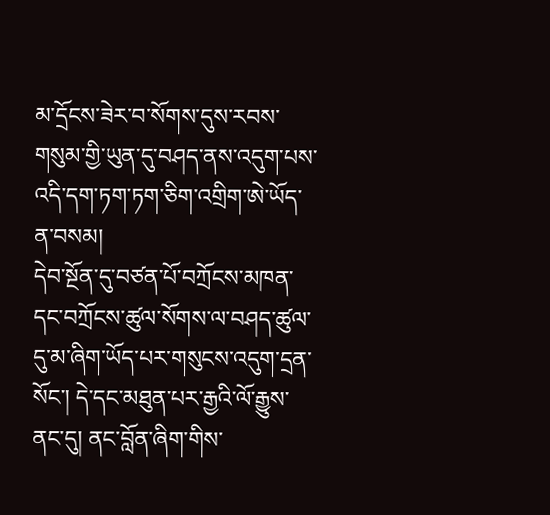མ་དྲོངས་ཟེར་བ་སོགས་དུས་རབས་གསུམ་གྱི་ཡུན་དུ་བཤད་ནས་འདུག་པས་འདི་དག་ཏག་ཏག་ཅིག་འགྲིག་ཨེ་ཡོད་ན་བསམ།
དེབ་སྔོན་དུ་བཙན་པོ་བཀྲོངས་མཁན་དང་བཀྲོངས་ཚུལ་སོགས་ལ་བཤད་ཚུལ་དུ་མ་ཞིག་ཡོད་པར་གསུངས་འདུག་དྲན་སོང་། དེ་དང་མཐུན་པར་རྒྱའི་ལོ་རྒྱུས་ནང་དུ། ནང་བློན་ཞིག་གིས་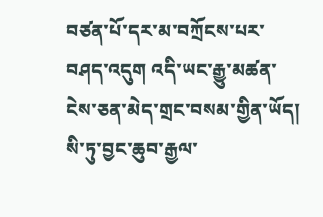བཙན་པོ་དར་མ་བཀྲོངས་པར་བཤད་འདུག འདི་ཡང་རྒྱུ་མཚན་ངེས་ཅན་མེད་གྲང་བསམ་གྱིན་ཡོད།
སི་ཏུ་བྱང་ཆུབ་རྒྱལ་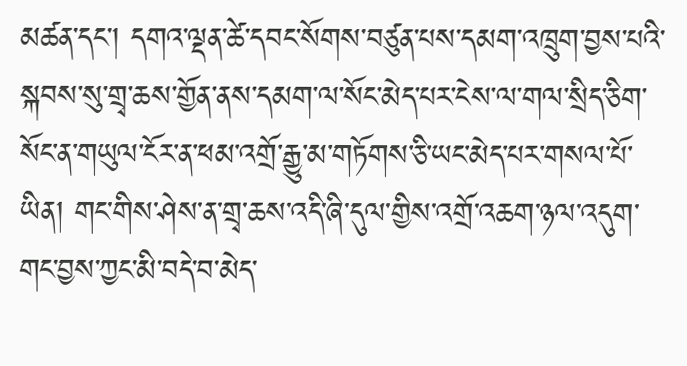མཚན་དང་། དགའ་ལྡན་ཚེ་དབང་སོགས་བཙུན་པས་དམག་འཁྲུག་བྱས་པའི་སྐབས་སུ་གྲྭ་ཆས་གྱོན་ནས་དམག་ལ་སོང་མེད་པར་ངེས་ལ་གལ་སྲིད་ཅིག་སོང་ན་གཡུལ་ངོར་ན་ཕམ་འགྲོ་རྒྱུ་མ་གཏོགས་ཅི་ཡང་མེད་པར་གསལ་པོ་ཡིན། གང་གིས་ཤེས་ན་གྲྭ་ཆས་འདི་ཞི་དུལ་གྱིས་འགྲོ་འཆག་ཉལ་འདུག་གང་བྱས་ཀྱང་མི་བདེ་བ་མེད་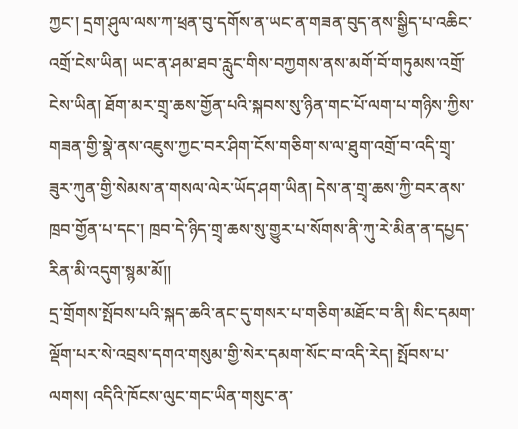ཀྱང་། དྲག་ཤུལ་ལས་ཀ་ཕྲན་བུ་དགོས་ན་ཡང་ན་གཟན་བུད་ནས་སྒྱིད་པ་འཆིང་འགྲོ་ངེས་ཡིན། ཡང་ན་ཤམ་ཐབ་རླུང་གིས་བཀྱགས་ནས་མགོ་བོ་གཏུམས་འགྲོ་ངེས་ཡིན། ཐོག་མར་གྲྭ་ཆས་གྱོན་པའི་སྐབས་སུ་ཉིན་གང་པོ་ལག་པ་གཉིས་ཀྱིས་གཟན་གྱི་སྣེ་ནས་འཇུས་ཀྱང་བར་ཤིག་ངོས་གཅིག་ས་ལ་ཐུག་འགྲོ་བ་འདི་གྲྭ་ཟུར་ཀུན་གྱི་སེམས་ན་གསལ་ལེར་ཡོད་ཤག་ཡིན། དེས་ན་གྲྭ་ཆས་ཀྱི་བར་ནས་ཁྲབ་གྱོན་པ་དང་། ཁྲབ་དེ་ཉིད་གྲྭ་ཆས་སུ་གྱུར་པ་སོགས་ནི་ཀུ་རེ་མིན་ན་དཔྱད་རིན་མི་འདུག་སྙམ་མོ།།
དྲ་གྲོགས་སྤོབས་པའི་སྐད་ཆའི་ནང་དུ་གསར་པ་གཅིག་མཐོང་བ་ནི། སིང་དམག་ལྡོག་པར་སེ་འབྲས་དགའ་གསུམ་གྱི་སེར་དམག་སོང་བ་འདི་རེད། སྤོབས་པ་ལགས། འདིའི་ཁོངས་ལུང་གང་ཡིན་གསུང་ན་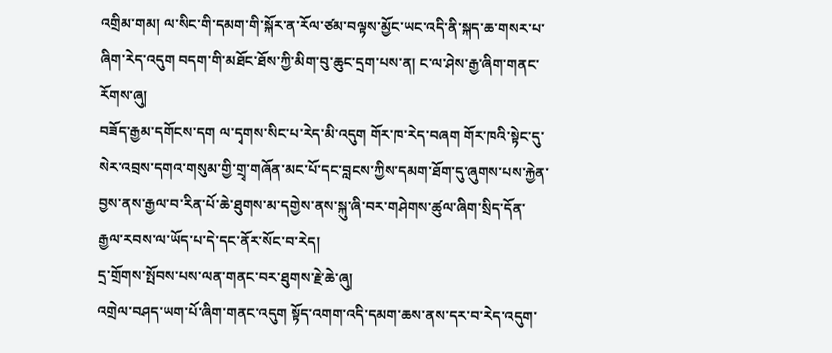འགྲིམ་གམ། ལ་སིང་གི་དམག་གི་སྐོར་ན་རོལ་ཙམ་བལྟས་མྱོང་ཡང་འདི་ནི་སྐད་ཆ་གསར་པ་ཞིག་རེད་འདུག བདག་གི་མཐོང་ཐོས་ཀྱི་མིག་བུ་ཆུང་དྲག་པས་ན། ང་ལ་ཤེས་རྒྱ་ཞིག་གནང་རོགས་ཞུ།
བཟོད་རྒྱམ་དགོངས་དག ལ་དྭགས་སིང་པ་རེད་མི་འདུག གོར་ཁ་རེད་བཞག གོར་ཁའི་སྟེང་དུ་སེར་འབྲས་དགའ་གསུམ་གྱི་གྲྭ་གཞོན་མང་པོ་དང་བླངས་ཀྱིས་དམག་ཐོག་དུ་ཞུགས་པས་རྐྱེན་བྱས་ནས་རྒྱལ་བ་རིན་པོ་ཆེ་ཐུགས་མ་དགྱེས་ནས་སྐུ་ཞི་བར་གཤེགས་ཚུལ་ཞིག་སྲིད་དོན་རྒྱལ་རབས་ལ་ཡོད་པ་དེ་དང་ནོར་སོང་བ་རེད།
དྲ་གྲོགས་སྤོབས་པས་ལན་གནང་བར་ཐུགས་རྗེ་ཆེ་ཞུ།
འགྲེལ་བཤད་ཡག་པོ་ཞིག་གནང་འདུག སྟོད་འགག་འདི་དམག་ཆས་ནས་དར་བ་རེད་འདུག་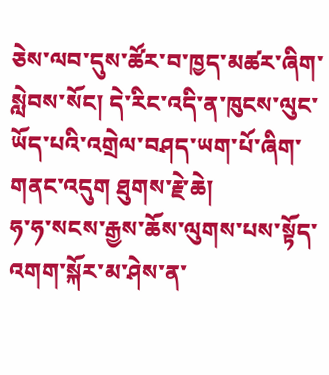ཅེས་ལབ་དུས་ཚོར་བ་ཁྱད་མཚར་ཞིག་སླེབས་སོང། དེ་རིང་འདི་ན་ཁུངས་ལུང་ཡོད་པའི་འགྲེལ་བཤད་ཡག་པོ་ཞིག་གནང་འདུག ཐུགས་རྗེ་ཆེ།
ཧ་ཧ་སངས་རྒྱས་ཆོས་ལུགས་པས་སྟོད་འགག་སྐོར་མ་ཤེས་ན་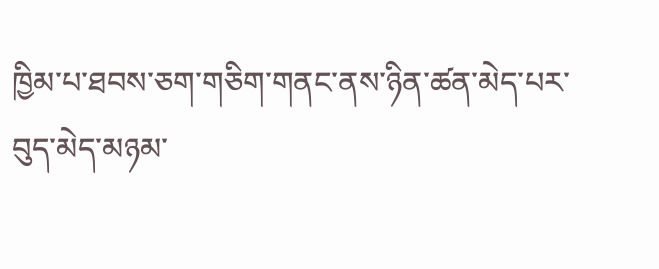ཁྱིམ་པ་ཐབས་ཅག་གཅིག་གནང་ནས་ཉིན་ཚན་མེད་པར་
བུད་མེད་མཉམ་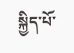སྐྱིད་པོ་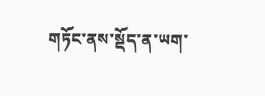གཏོང་ནས་སྡོད་ན་ཡག་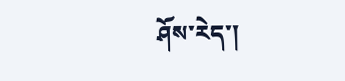ཤོས་རེད་།